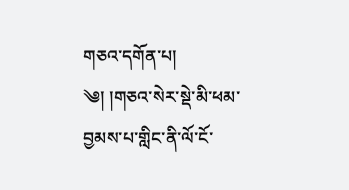གཅའ་དགོན་པ།
༄། །གཅའ་སེར་སྡེ་མི་ཕམ་བྱམས་པ་གླིང་ནི་ལོ་ངོ་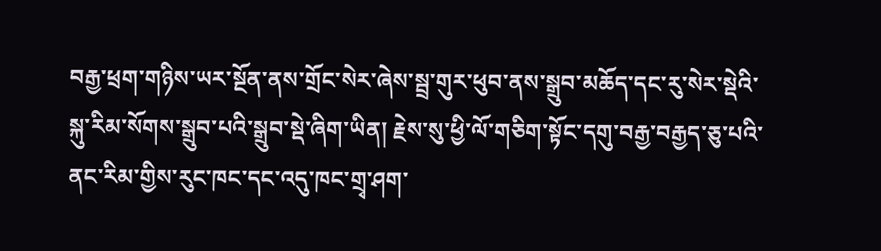བརྒྱ་ཕྲག་གཉིས་ཡར་སྔོན་ནས་གྲོང་སེར་ཞེས་སྦྲ་གུར་ཕུབ་ནས་སྒྲུབ་མཆོད་དང་རུ་སེར་སྡེའི་སྐུ་རིམ་སོགས་སྒྲུབ་པའི་སྒྲུབ་སྡེ་ཞིག་ཡིན། རྗེས་སུ་ཕྱི་ལོ་གཅིག་སྟོང་དགུ་བརྒྱ་བརྒྱད་ཅུ་པའི་ནང་རིམ་གྱིས་རུང་ཁང་དང་འདུ་ཁང་གྲྭ་ཤག་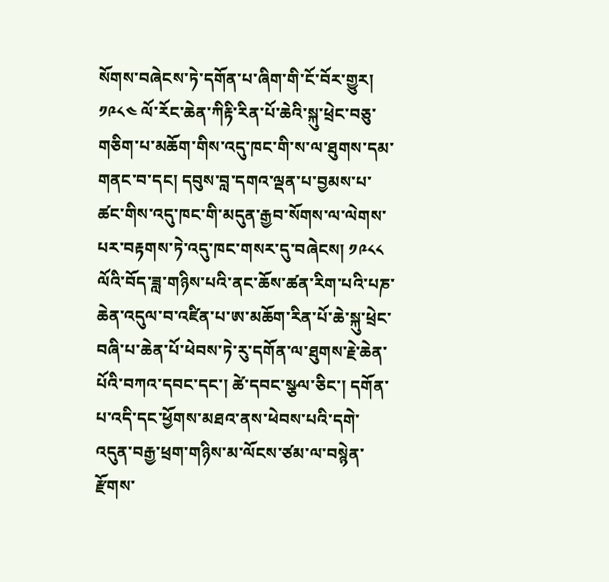སོགས་བཞེངས་ཏེ་དགོན་པ་ཞིག་གི་ངོ་བོར་གྱུར། ༡༩༨༤ ལོ་རོང་ཆེན་ཀིརྟི་རིན་པོ་ཆེའི་སྐུ་ཕྲེང་བཅུ་གཅིག་པ་མཆོག་གིས་འདུ་ཁང་གི་ས་ལ་ཐུགས་དམ་གནང་བ་དང། དབུས་བླ་དགའ་ལྡན་པ་བྱམས་པ་ཚང་གིས་འདུ་ཁང་གི་མདུན་རྒྱབ་སོགས་ལ་ལེགས་པར་བརྟགས་ཏེ་འདུ་ཁང་གསར་དུ་བཞེངས། ༡༩༨༨ ལོའི་བོད་ཟླ་གཉིས་པའི་ནང་ཆོས་ཚན་རིག་པའི་པཎ་ཆེན་འདུལ་བ་འཛིན་པ་ཨ་མཆོག་རིན་པོ་ཆེ་སྐུ་ཕྲེང་བཞི་པ་ཆེན་པོ་ཕེབས་ཏེ་རུ་དགོན་ལ་ཐུགས་རྗེ་ཆེན་པོའི་བཀའ་དབང་དང་། ཚེ་དབང་སྩལ་ཅིང་། དགོན་པ་འདི་དང་ཕྱོགས་མཐའ་ནས་ཕེབས་པའི་དགེ་འདུན་བརྒྱ་ཕྲག་གཉིས་མ་ལོངས་ཙམ་ལ་བསྙེན་རྫོགས་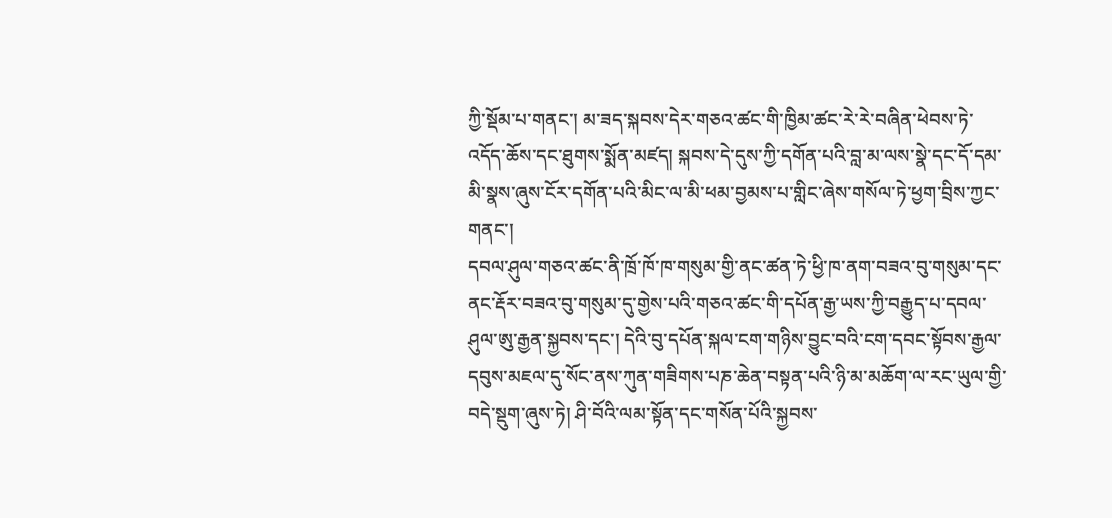ཀྱི་སྡོམ་པ་གནང་། མ་ཟད་སྐབས་དེར་གཅའ་ཚང་གི་ཁྱིམ་ཚང་རེ་རེ་བཞིན་ཕེབས་ཏེ་འདོད་ཆོས་དང་ཐུགས་སྨོན་མཛད། སྐབས་དེ་དུས་ཀྱི་དགོན་པའི་བླ་མ་ལས་སྣེ་དང་དོ་དམ་མི་སྣས་ཞུས་ངོར་དགོན་པའི་མིང་ལ་མི་ཕམ་བྱམས་པ་གླིང་ཞེས་གསོལ་ཏེ་ཕྱག་བྲིས་ཀྱང་གནང་།
དབལ་ཤུལ་གཅའ་ཚང་ནི་ཁྲོ་ཁོ་ཁ་གསུམ་གྱི་ནང་ཚན་ཏེ་ཕྱི་ཁ་ནག་བཟའ་བུ་གསུམ་དང་ནང་རྡོར་བཟའ་བུ་གསུམ་དུ་གྱེས་པའི་གཅའ་ཚང་གི་དཔོན་རྒྱ་ཡས་ཀྱི་བརྒྱུད་པ་དབལ་ཤུལ་ཨུ་རྒྱན་སྐྱབས་དང་། དེའི་བུ་དཔོན་སྐལ་ངག་གཉིས་བྱུང་བའི་ངག་དབང་སྟོབས་རྒྱལ་དབུས་མཇལ་དུ་སོང་ནས་ཀུན་གཟིགས་པཎ་ཆེན་བསྟན་པའི་ཉི་མ་མཆོག་ལ་རང་ཡུལ་གྱི་བདེ་སྡུག་ཞུས་ཏེ། ཤི་བོའི་ལམ་སྟོན་དང་གསོན་པོའི་སྐྱབས་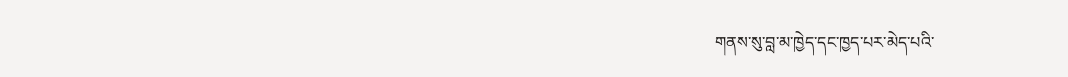གནས་སུ་བླ་མ་ཁྱེད་དང་ཁྱད་པར་མེད་པའི་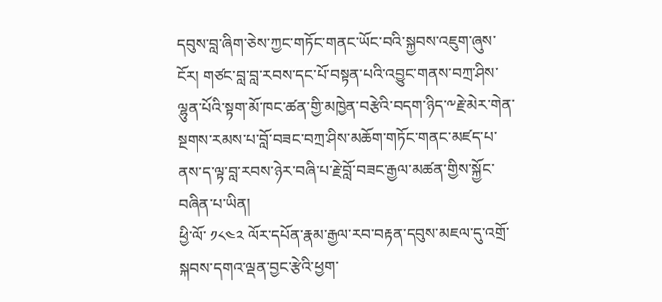དབུས་བླ་ཞིག་ཅེས་ཀྱང་གཏོང་གནང་ཡོང་བའི་སྐྱབས་འཇུག་ཞུས་ངོར། གཙང་བླ་བླ་རབས་དང་པོ་བསྟན་པའི་འབྱུང་གནས་བཀྲ་ཤིས་ལྷུན་པོའི་སྟག་མོ་ཁང་ཚན་གྱི་མཁྱེན་བརྩེའི་བདག་ཉིད་༸རྗེ་མེར་གེན་སྔགས་རམས་པ་བློ་བཟང་བཀྲ་ཤིས་མཆོག་གཏོང་གནང་མཛད་པ་ནས་ད་ལྟ་བླ་རབས་ཉེར་བཞི་པ་རྗེ་བློ་བཟང་རྒྱལ་མཚན་གྱིས་སྐྱོང་བཞིན་པ་ཡིན།
ཕྱི་ལོ་ ༡༨༤༢ ལོར་དཔོན་རྣམ་རྒྱལ་རབ་བརྟན་དབུས་མཇལ་དུ་འགྲོ་སྐབས་དགའ་ལྡན་བྱང་རྩེའི་ཕྱག་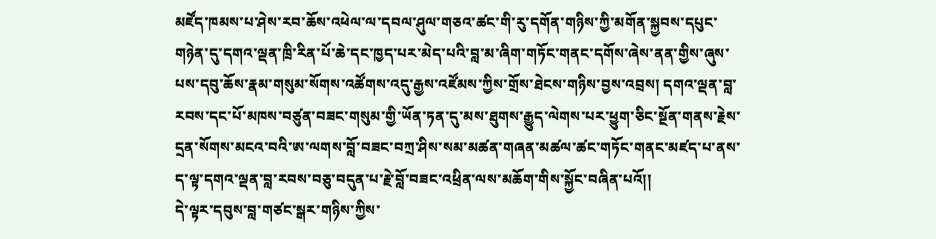མཛོད་ཁམས་པ་ཤེས་རབ་ཆོས་འཕེལ་ལ་དབལ་ཤུལ་གཅའ་ཚང་གི་རུ་དགོན་གཉིས་ཀྱི་མགོན་སྐྱབས་དཔུང་གཉེན་དུ་དགའ་ལྡན་ཁྲི་རིན་པོ་ཆེ་དང་ཁྱད་པར་མེད་པའི་བླ་མ་ཞིག་གཏོང་གནང་དགོས་ཞེས་ནན་གྱིས་ཞུས་པས་དབུ་ཆོས་རྣམ་གསུམ་སོགས་འཚོགས་འདུ་རྒྱས་འཛོམས་ཀྱིས་གྲོས་ཐེངས་གཉིས་བྱས་འབྲས། དགའ་ལྡན་བླ་རབས་དང་པོ་མཁས་བཙུན་བཟང་གསུམ་གྱི་ཡོན་ཏན་དུ་མས་ཐུགས་རྒྱུད་ལེགས་པར་ཕྱུག་ཅིང་སྔོན་གནས་རྗེས་དྲན་སོགས་མངའ་བའི་ཨ་ལགས་བློ་བཟང་བཀྲ་ཤིས་སམ་མཚན་གཞན་མཚལ་ཚང་གཏོང་གནང་མཛད་པ་ནས་ད་ལྟ་དགའ་ལྡན་བླ་རབས་བཅུ་བདུན་པ་རྗེ་བློ་བཟང་འཕྲིན་ལས་མཆོག་གིས་སྐྱོང་བཞིན་པའོ།།
དེ་ལྟར་དབུས་བླ་གཙང་སྒར་གཉིས་ཀྱིས་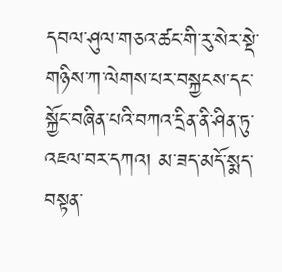དབལ་ཤུལ་གཅའ་ཚང་གི་རུ་སེར་སྡེ་གཉིས་ཀ་ལེགས་པར་བསྐྱངས་དང་སྐྱོང་བཞིན་པའི་བཀའ་དྲིན་ནི་ཤིན་ཏུ་འཇལ་བར་དཀའ། མ་ཟད་མདོ་སྨད་བསྟན་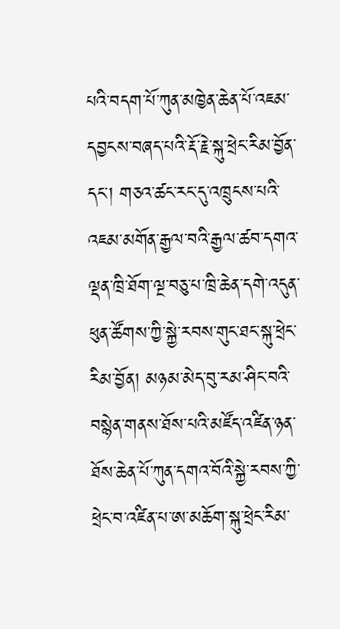པའི་བདག་པོ་ཀུན་མཁྱེན་ཆེན་པོ་འཇམ་དབྱངས་བཞད་པའི་རྡོ་རྗེ་སྐུ་ཕྲེང་རིམ་བྱོན་དང་། གཅའ་ཚང་རང་དུ་འཁྲུངས་པའི་འཇམ་མགོན་རྒྱལ་བའི་རྒྱལ་ཚབ་དགའ་ལྡན་ཁྲི་ཐོག་ལྔ་བཅུ་པ་ཁྲི་ཆེན་དགེ་འདུན་ཕུན་ཚོགས་ཀྱི་སྐྱེ་རབས་གུང་ཐང་སྐུ་ཕྲེང་རིམ་བྱོན། མཉམ་མེད་བུ་རམ་ཤིང་བའི་བསྙེན་གནས་ཐོས་པའི་མཛོད་འཛིན་ཉན་ཐོས་ཆེན་པོ་ཀུན་དགའ་བོའི་སྐྱེ་རབས་ཀྱི་ཕྲེང་བ་འཛིན་པ་ཨ་མཆོག་སྐུ་ཕྲེང་རིམ་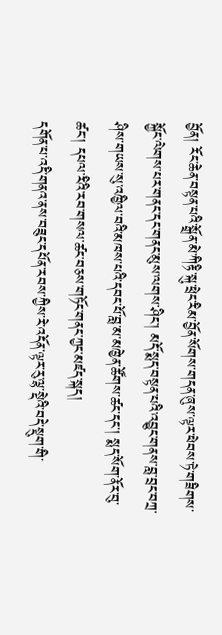བྱོན། རོང་ཆེན་བསྟན་པའི་སྒྲོན་མེ་ཀིརྟི་སྐུ་ཕྲེང་རིམ་བྱོན་སོགས་གདན་ཞུས་ལྟར་ཕེབས་ཏེ་གཟིགས་སྐྱོང་ལེགས་པར་གནང་དང་གནང་མུས་ལགས་ཤིང་། མདོ་སྨད་བསྟན་པའི་འབྱུང་གནས་བླ་བྲང་བཀྲ་ཤིས་གཡས་སུ་འཁྱིལ་བའི་མཁས་པའི་དབང་པོ་བླ་མ་མཁྱེན་ཚོགས་ཚང་དང་། སྨད་སོག་ནོར་བུ་ཚང་། དཔལ་རིའི་རབ་གསལ་ཚང་བཅས་གཏོང་གནང་ཀྱང་མཛད་སྐད།
དགོན་པ་འདི་གནའ་ནས་བཟུང་དཔོན་རབས་ཀྱིས་རེ་འདོན་ལྟར་རུ་ལྷ་སྡེའི་བདེ་སྡུག་གི་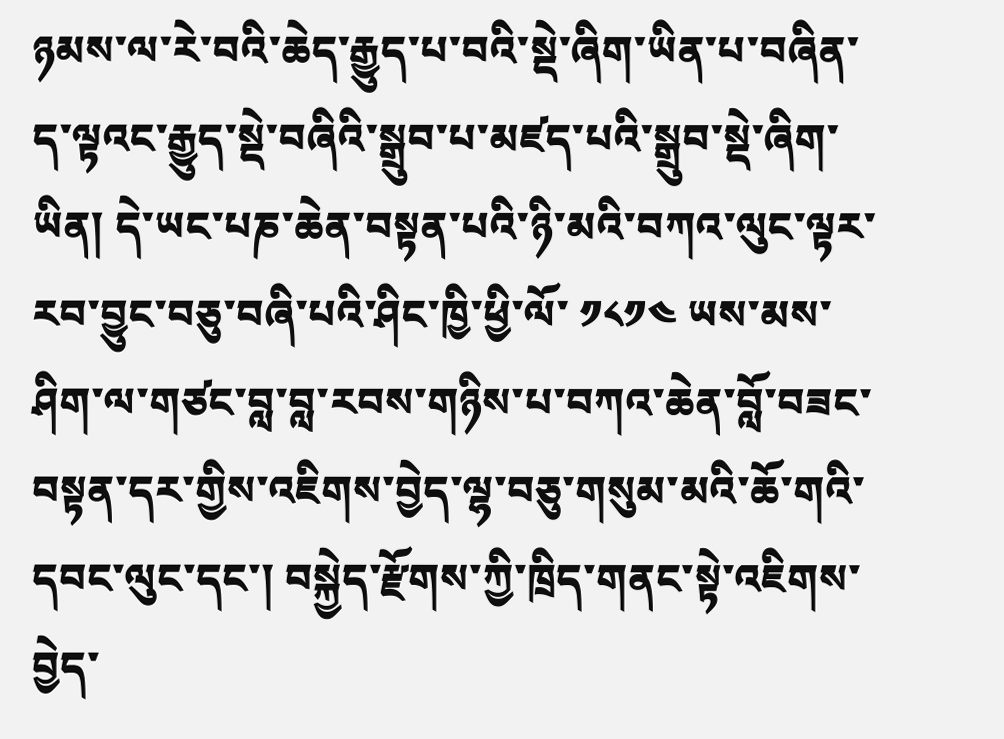ཉམས་ལ་རེ་བའི་ཆེད་རྒྱུད་པ་བའི་སྡེ་ཞིག་ཡིན་པ་བཞིན་ད་ལྟའང་རྒྱུད་སྡེ་བཞིའི་སྒྲུབ་པ་མཛད་པའི་སྒྲུབ་སྡེ་ཞིག་ཡིན། དེ་ཡང་པཎ་ཆེན་བསྟན་པའི་ཉི་མའི་བཀའ་ལུང་ལྟར་རབ་བྱུང་བཅུ་བཞི་པའི་ཤིང་ཁྱི་ཕྱི་ལོ་ ༡༨༡༤ ཡས་མས་ཤིག་ལ་གཙང་བླ་བླ་རབས་གཉིས་པ་བཀའ་ཆེན་བློ་བཟང་བསྟན་དར་གྱིས་འཇིགས་བྱེད་ལྷ་བཅུ་གསུམ་མའི་ཆོ་གའི་དབང་ལུང་དང་། བསྐྱེད་རྫོགས་ཀྱི་ཁྲིད་གནང་སྟེ་འཇིགས་བྱེད་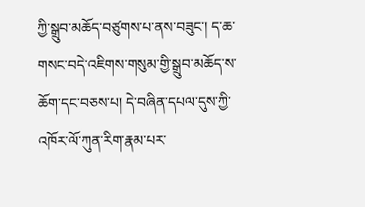ཀྱི་སྒྲུབ་མཆོད་བཙུགས་པ་ནས་བཟུང་། ད་ཆ་གསང་བདེ་འཇིགས་གསུམ་གྱི་སྒྲུབ་མཆོད་ས་ཆོག་དང་བཅས་པ། དེ་བཞིན་དཔལ་དུས་ཀྱི་འཁོར་ལོ་ཀུན་རིག་རྣམ་པར་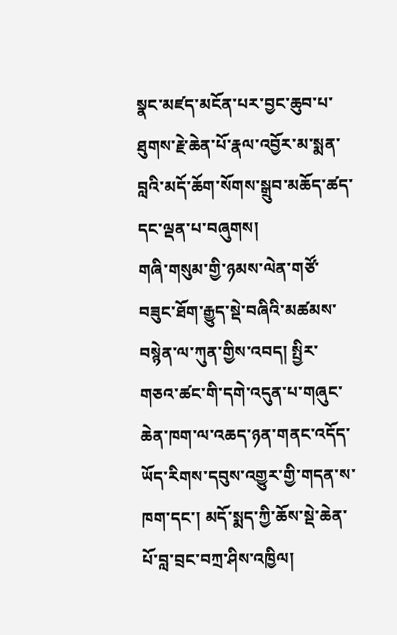སྣང་མཛད་མངོན་པར་བྱང་ཆུབ་པ་ཐུགས་རྗེ་ཆེན་པོ་རྣལ་འབྱོར་མ་སྨན་བླའི་མདོ་ཆོག་སོགས་སྒྲུབ་མཆོད་ཚད་དང་ལྡན་པ་བཞུགས།
གཞི་གསུམ་གྱི་ཉམས་ལེན་གཙོ་བཟུང་ཐོག་རྒྱུད་སྡེ་བཞིའི་མཚམས་བསྙེན་ལ་ཀུན་གྱིས་འབད། སྤྱིར་གཅའ་ཚང་གི་དགེ་འདུན་པ་གཞུང་ཆེན་ཁག་ལ་འཆད་ཉན་གནང་འདོད་ཡོད་རིགས་དབུས་འགྱུར་གྱི་གདན་ས་ཁག་དང་། མདོ་སྨད་ཀྱི་ཆོས་སྡེ་ཆེན་པོ་བླ་བྲང་བཀྲ་ཤིས་འཁྱིལ།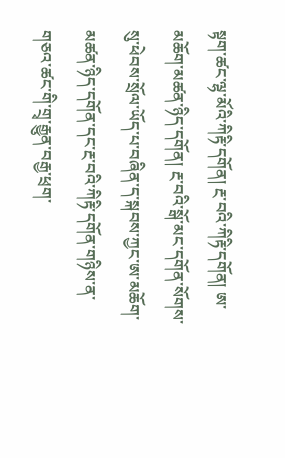སྟག་ཚང་ལྷ་མོའི་ཀིརྟི་དགོན། རྔ་བའི་ཀིརྟི་དགོན། ཨ་མཆོག་མཚན་ཉིད་དགོན། རྔ་བའི་སྒོ་མང་དགོན་སོགས་སུ་ཕེབས་སྲོལ་ཡོད་པ་བཞིན་ད་སྐབས་ཀྱང་ཨ་མཆོག་མཚན་ཉིད་དགོན་དང་རྔ་བའི་ཀིརྟི་དགོན་གཉིས་ན་གཅའ་ཚང་གི་གྲྭ་རྒྱུན་བརྒྱ་ཕྲག་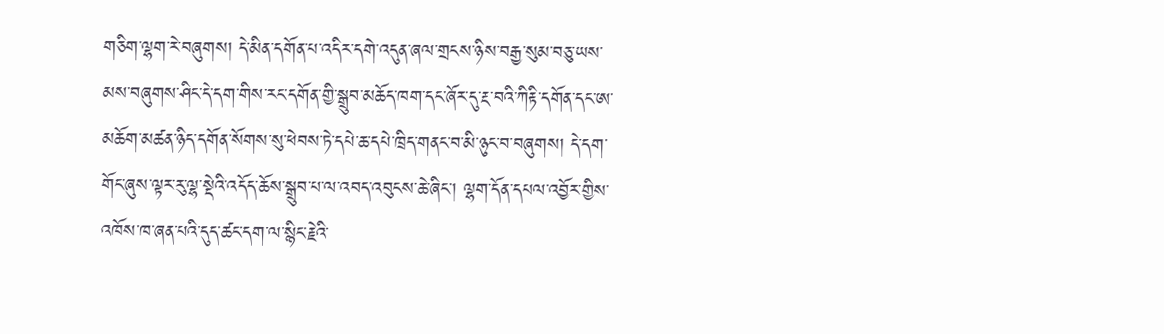གཅིག་ལྷག་རེ་བཞུགས། དེ་མིན་དགོན་པ་འདིར་དགེ་འདུན་ཞལ་གྲངས་ཉིས་བརྒྱ་སུམ་བཅུ་ཡས་མས་བཞུགས་ཤིང་དེ་དག་གིས་རང་དགོན་གྱི་སྒྲུབ་མཆོད་ཁག་དང་ཞོར་དུ་རྔ་བའི་ཀིརྟི་དགོན་དང་ཨ་མཆོག་མཚན་ཉིད་དགོན་སོགས་སུ་ཕེབས་ཏེ་དཔེ་ཆ་དཔེ་ཁྲིད་གནང་བ་མི་ཉུང་བ་བཞུགས། དེ་དག་གོང་ཞུས་ལྟར་རུ་ལྷ་སྡེའི་འདོད་ཆོས་སྒྲུབ་པ་ལ་འབད་འབུངས་ཆེ་ཞིང་། ལྷག་དོན་དཔལ་འབྱོར་གྱིས་འཁོས་ཁ་ཞན་པའི་དུད་ཚང་དག་ལ་སྙིང་རྗེའི་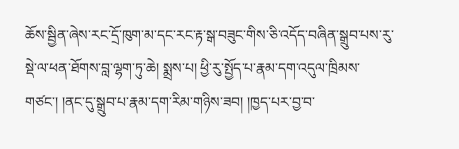ཆོས་སྦྱིན་ཞེས་རང་དྲོ་ཁུག་མ་དང་རང་རྟ་སྒ་བཟུང་གིས་ཅི་འདོད་བཞིན་སྒྲུབ་པས་རུ་སྡེ་ལ་ཕན་ཐོགས་བླ་ལྷག་ཏུ་ཆེ། སྨྲས་པ། ཕྱི་རུ་སྤྱོད་པ་རྣམ་དག་འདུལ་ཁྲིམས་གཙང་། །ནང་དུ་སྒྲུབ་པ་རྣམ་དག་རིམ་གཉིས་ཟབ། །ཁྱད་པར་བྱ་བ་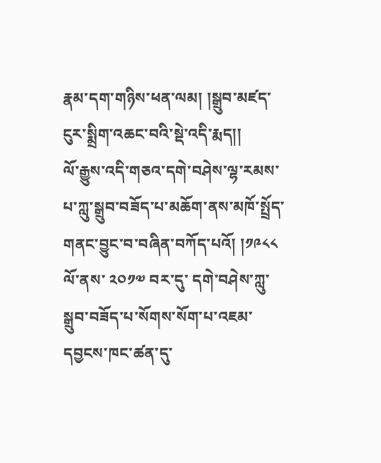རྣམ་དག་གཉིས་ཕན་ལམ། །སྒྲུབ་མཛད་ངུར་སྨྲིག་འཆང་བའི་སྡེ་འདི་རྨད།།
ལོ་རྒྱུས་འདི་གཅའ་དགེ་བཤེས་ལྷ་རམས་པ་ཀླུ་སྒྲུབ་བཟོད་པ་མཆོག་ནས་མཁོ་སྤྲོད་གནང་བྱུང་བ་བཞིན་བཀོད་པའོ། །༡༩༨༨ ལོ་ནས་ ༢༠༡༧ བར་དུ་ དགེ་བཤེས་ཀླུ་སྒྲུབ་བཟོད་པ་སོགས་སོག་པ་འཇམ་དབྱངས་ཁང་ཚན་དུ་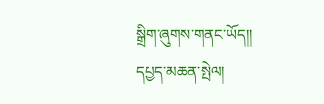སྒྲིག་ཞུགས་གནང་ཡོད།།
དཔྱད་མཆན་སྤེལ།